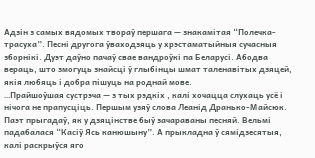Адзін з самых вядомых твораў першага — знакамітая “Полечка- трасуха”. Песні другога ўваходзяць у хрэстаматыйныя сучасныя зборнікі. Дуэт даўно пачаў свае вандроўкі па Беларусі. Абодва вераць, што змогуць знайсці ў глыбінцы шмат таленавітых дзяцей, якія любяць і добра пішуць на роднай мове.
…Прайшоўшая сустрэча — з тых рэдкіх , калі хочацца слухаць усё і нічога не прапусціць. Першым узяў слова Леанід Дранько-Майсюк. Паэт прыгадаў, як у дзяцінстве быў зачараваны песняй. Вельмі падабалася “Касіў Ясь канюшыну”. А прыкладна ў сямідзесятыя, калі раскрыўся яго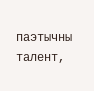паэтычны талент,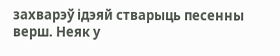захварэў ідэяй стварыць песенны верш. Неяк у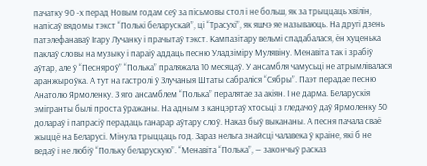пачатку 90 -х перад Новым годам сеў за пісьмовы стол і не больш, як за трыццаць хвілін, напісаў вядомы тэкст “Полькі беларускай”, ці “Трасухі”, як яшчэ яе называюць. На другі дзень патэлефанаваў Ігару Лучанку і прачытаў тэкст. Кампазітару вельмі спадабалася, ён хуценька паклаў словы на музыку і параіў аддаць песню Уладзіміру Мулявіну. Менавіта так і зрабіў аўтар, але ў “Песняроў” “Полька” праляжала 10 месяцаў. У ансамбля чамусьці не атрымлівалася аранжыроўка. А тут на гастролі ў Злучаныя Штаты сабраліся “Сябры”. Паэт перадае песню Анатолю Ярмоленку. З яго ансамблем “Полька” пералятае за акіян. І не дарма. Беларускія эмігранты былі проста ўражаны. На адным з канцэртаў хтосьці з гледачоў даў Ярмоленку 50 долараў і папрасіў перадаць ганарар аўтару слоў. Наказ быў выкананы. А песня пачала сваё жыццё на Беларусі. Мінула трыццаць год. Зараз нельга знайсці чалавека ў краіне, які б не ведаў і не любіў “Польку беларускую”. “Менавіта “Полька”, — закончыў расказ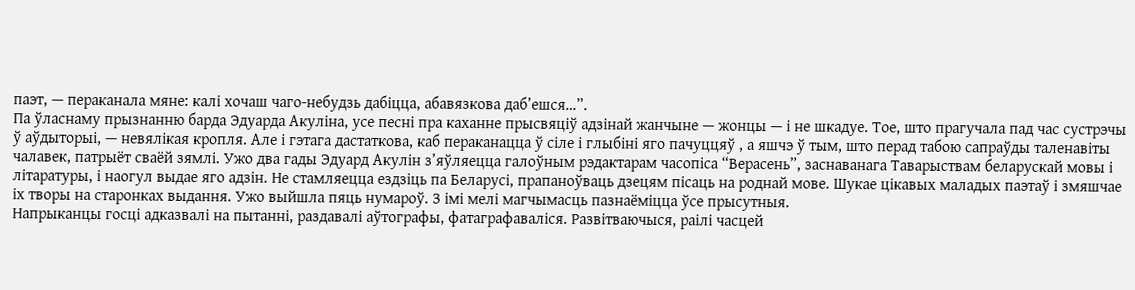паэт, — пераканала мяне: калі хочаш чаго-небудзь дабіцца, абавязкова даб’ешся…”.
Па ўласнаму прызнанню барда Эдуарда Акуліна, усе песні пра каханне прысвяціў адзінай жанчыне — жонцы — і не шкадуе. Тое, што прагучала пад час сустрэчы ў аўдыторыі, — невялікая кропля. Але і гэтага дастаткова, каб пераканацца ў сіле і глыбіні яго пачуццяў , а яшчэ ў тым, што перад табою сапраўды таленавіты чалавек, патрыёт сваёй зямлі. Ужо два гады Эдуард Акулін з’яўляецца галоўным рэдактарам часопіса “Верасень”, заснаванага Таварыствам беларускай мовы і літаратуры, і наогул выдае яго адзін. Не стамляецца ездзіць па Беларусі, прапаноўваць дзецям пісаць на роднай мове. Шукае цікавых маладых паэтаў і змяшчае іх творы на старонках выдання. Ужо выйшла пяць нумароў. З імі мелі магчымасць пазнаёміцца ўсе прысутныя.
Напрыканцы госці адказвалі на пытанні, раздавалі аўтографы, фатаграфаваліся. Развітваючыся, раілі часцей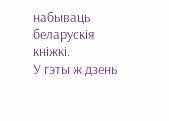набываць беларускія кніжкі.
У гэты ж дзень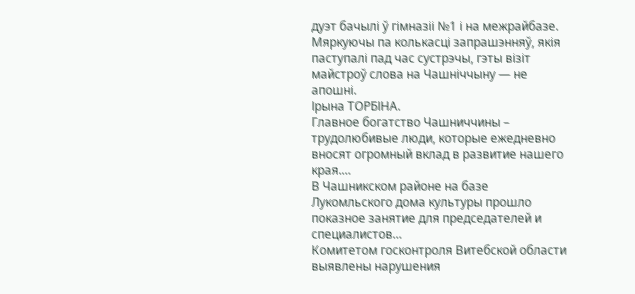дуэт бачылі ў гімназіі №1 і на межрайбазе. Мяркуючы па колькасці запрашэнняў, якія паступалі пад час сустрэчы, гэты візіт майстроў слова на Чашніччыну — не апошні.
Ірына ТОРБІНА.
Главное богатство Чашниччины – трудолюбивые люди, которые ежедневно вносят огромный вклад в развитие нашего края.…
В Чашникском районе на базе Лукомльского дома культуры прошло показное занятие для председателей и специалистов…
Комитетом госконтроля Витебской области выявлены нарушения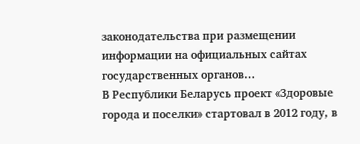законодательства при размещении информации на официальных сайтах государственных органов…
В Республики Беларусь проект «Здоровые города и поселки» стартовал в 2012 году, в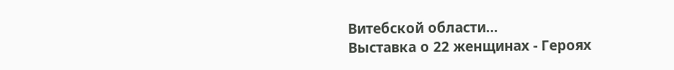Витебской области…
Выставка о 22 женщинах - Героях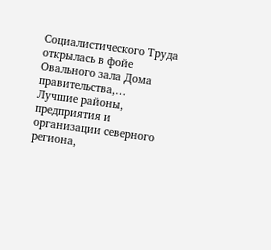Социалистического Труда открылась в фойе Овального зала Дома правительства,…
Лучшие районы, предприятия и организации северного региона,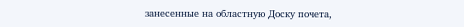занесенные на областную Доску почета,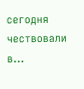сегодня чествовали в…